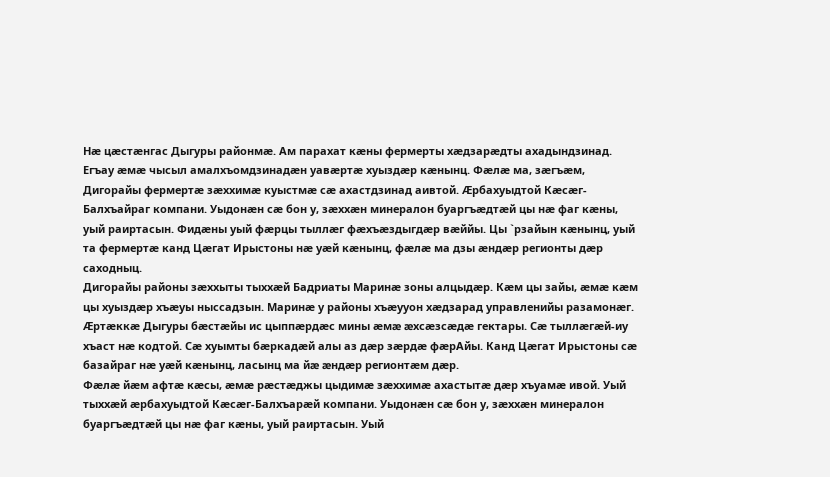Нæ цæстæнгас Дыгуры районмæ. Ам парахат кæны фермерты хæдзарæдты ахадындзинад. Егъау æмæ чысыл амалхъомдзинадæн уавæртæ хуыздæр кæнынц. Фæлæ ма, зæгъæм, Дигорайы фермертæ зæххимæ куыстмæ сæ ахастдзинад аивтой. Æрбахуыдтой Кæсæг-Балхъайраг компани. Уыдонæн сæ бон у, зæххæн минералон буаргъæдтæй цы нæ фаг кæны, уый раиртасын. Фидæны уый фæрцы тыллæг фæхъæздыгдæр вæййы. Цы `рзайын кæнынц, уый та фермертæ канд Цæгат Ирыстоны нæ уæй кæнынц, фæлæ ма дзы æндæр регионты дæр саходныц.
Дигорайы районы зæххыты тыххæй Бадриаты Маринæ зоны алцыдæр. Кæм цы зайы, æмæ кæм цы хуыздæр хъæуы ныссадзын. Маринæ у районы хъæууон хæдзарад управленийы разамонæг. Æртæккæ Дыгуры бæстæйы ис цыппæрдæс мины æмæ æхсæзсæдæ гектары. Сæ тыллæгæй-иу хъаст нæ кодтой. Сæ хуымты бæркадæй алы аз дæр зæрдæ фæрАйы. Канд Цæгат Ирыстоны сæ базайраг нæ уæй кæнынц, ласынц ма йæ æндæр регионтæм дæр.
Фæлæ йæм афтæ кæсы, æмæ рæстæджы цыдимæ зæххимæ ахастытæ дæр хъуамæ ивой. Уый тыххæй æрбахуыдтой Кæсæг-Балхъарæй компани. Уыдонæн сæ бон у, зæххæн минералон буаргъæдтæй цы нæ фаг кæны, уый раиртасын. Уый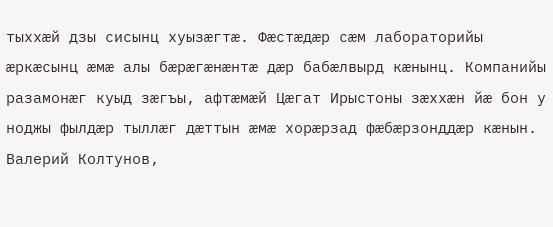тыххæй дзы сисынц хуызæгтæ. Фæстæдæр сæм лабораторийы æркæсынц æмæ алы бæрæгæнæнтæ дæр бабæлвырд кæнынц. Компанийы разамонæг куыд зæгъы, афтæмæй Цæгат Ирыстоны зæххæн йæ бон у ноджы фылдæр тыллæг дæттын æмæ хорæрзад фæбæрзонддæр кæнын.
Валерий Колтунов,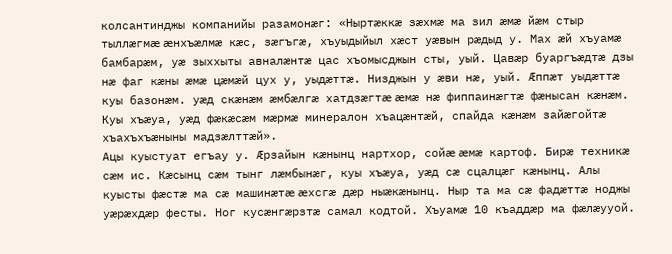колсантинджы компанийы разамонæг: «Ныртæккæ зæхмæ ма зил æмæ йæм стыр тыллæгмæ æнхъæлмæ кæс, зæгъгæ, хъуыдыйыл хæст уæвын рæдыд у. Мах æй хъуамæ бамбарæм, уæ зыххыты авналæнтæ цас хъомысджын сты, уый. Цавæр буаргъæдтæ дзы нæ фаг кæны æмæ цæмæй цух у, уыдæттæ. Низджын у æви нæ, уый. Æппæт уыдæттæ куы базонæм. уæд скæнæм æмбæлгæ хатдзæгтæ æмæ нæ фиппаинæгтæ фæнысан кæнæм. Куы хъæуа, уæд фæкæсæм мæрмæ минералон хъацæнтæй, спайда кæнæм зайæгойтæ хъахъхъæныны мадзæлттæй».
Ацы куыстуат егъау у. Æрзайын кæнынц нартхор, сойæ æмæ картоф. Бирæ техникæ сæм ис. Кæсынц сæм тынг лæмбынæг, куы хъæуа, уæд сæ сцалцæг кæнынц. Алы куысты фæстæ ма сæ машинæтæ æхсгæ дæр ныæкæнынц. Ныр та ма сæ фадæттæ ноджы уæрæхдæр фесты. Ног кусæнгæрзтæ самал кодтой. Хъуамæ 10 къаддæр ма фæлæууой.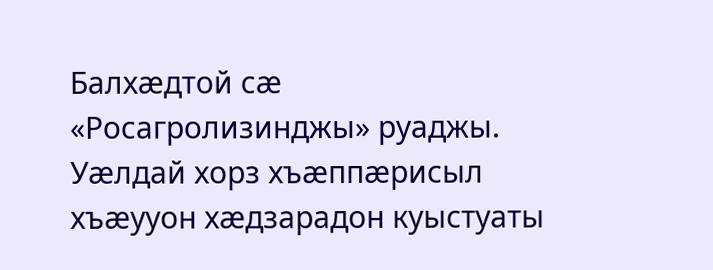Балхæдтой сæ «Росагролизинджы» руаджы. Уæлдай хорз хъæппæрисыл хъæууон хæдзарадон куыстуаты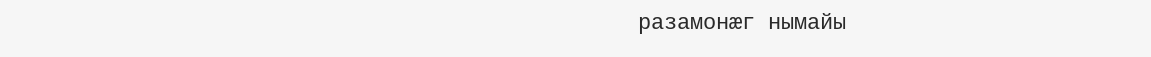разамонæг нымайы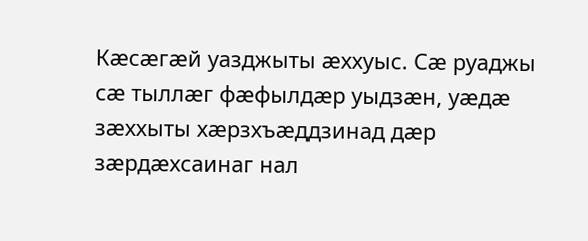Кæсæгæй уазджыты æххуыс. Сæ руаджы сæ тыллæг фæфылдæр уыдзæн, уæдæ зæххыты хæрзхъæддзинад дæр зæрдæхсаинаг нал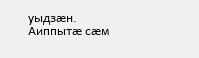уыдзæн. Аиппытæ сæм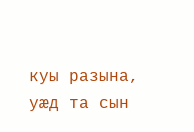куы разына, уæд та сын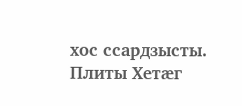хос ссардзысты.
Плиты Хетæг